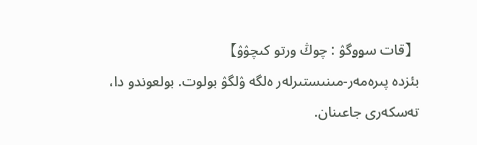【قات سۅۅگۉ : چوڭ ورتو كىچۉۉ】
بئزدە پىرەمەر-مىنىستىرلەر ەلگە ۉلگۉ بولوت. بولعوندو دا، تەسكەرى جاعىنان.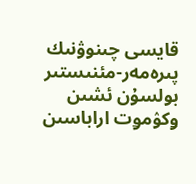قايسى چىنوۋنىك پىرەمەر-مئنىستىر بولسۇن ئشىن ۅكۉمۅت اراباسىن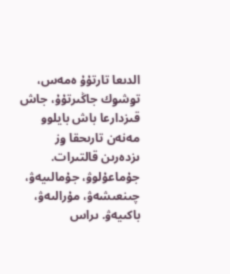الدىعا تارتۇۇ ەمەس، تۅشۅك جاڭىرتۇۇ، جاش قىزدارعا باش بايلوو مەنەن تارىحقا ۅز ىزدەرىن قالتىرات. جۇماعۇلوۋ، جۇمالىيەۋ، چىنعىشەۋ، مۇرالىەۋ، باكىيەۋ. ىراس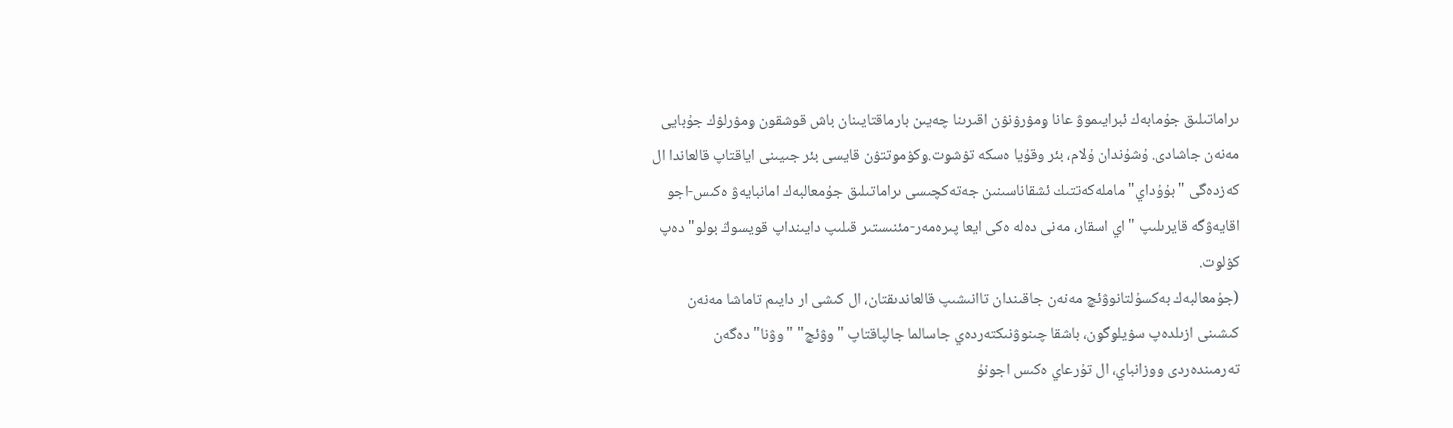ىراماتىلىق جۇمابەك ئبرايىموۋ عانا ۅمۉرۉنۉن اقىرىنا چەيىن بارماقتايىنان باش قوشقون ۅمۉرلۉك جۇبايى مەنەن جاشادى. ۇشۇندان ۇلام، بئر وقۇيا ەسكە تۉشۅت.ۅكۉمۅتتۉن قايسى بئر جىيىنى اياقتاپ قالعاندا ال كەزدەگى "بۇۇداي" ماملەكەتتىك ئشقاناسىنىن جەتەكچىسى ىراماتىلىق جۇمعالبەك امانبايەۋ ەكىس-اجو اقايەۋگە قايرىلىپ "اي اسقار، مەنى دەلە ەكى ايعا پىرەمەر-مئنىستىر قىلىپ دايىنداپ قويسوڭ بولو" دەپ كۉلۅت.
(جۇمعالبەك بەكسۇلتانوۋئچ مەنەن جاقىندان تاانىشىپ قالعاندىقتان، ال كىشى ار دايىم تاماشا مەنەن كىشىنى ازىلدەپ سۉيلۅگۅن، باشقا چىنوۋنىكتەردەي جاسالما جالپاقتاپ "وۋئچ" "وۋنا" دەگەن تەرمىندەردى ووزانباي، ال تۇرعاي ەكىس اجونۇ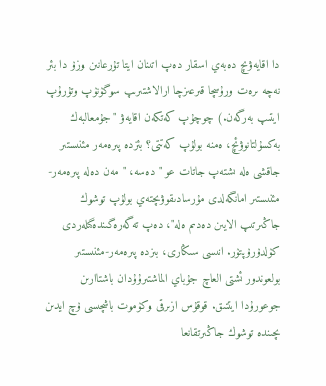دا اقايەۋىچ دەبەي اسقار دەپ اتىنان ايتا تۇرعانىن ۅزۉ دا بئر نەچە ىرەت ورۇسچا قىرعىزچا ارالاشتىرىپ سۅگۉنۉپ وتۇرۇپ ايتىپ بەرگەن.) چوچۇپ كەتكەن اقايەۋ "جۇمعالبەك بەكسۇلتانوۋئچ، ەمنە بولۇپ كەتتى؟ بئزدە پىرەمەر مئنىستىر جاقشى ەلە ىشتەپ جاتات عو " دەسە، " مەن دەلە پىرەمەر-مئنىستىر امانگەلدى مۇرسادىقوۋىچتەي بولۇپ تۅشۅك جاڭىرتىپ الايىن دەدىم ەلە"، دەپ تەگەرەگىندەگىلەردى كۉلدۉرۉپتۉر. انىسى سىڭارى، بىزدە پىرەمەر-مئنىستىر بولعوندور ئشتى العاچ جۇباي الماشتىرۇۇدان باشتاارىن جوعورۇدا ايتتىق. قوقۇس ازىرقى ۅكۉمۅت باشچىسى ۉچ ايدىن ىچىندە تۅشۅك جاڭىرتقانعا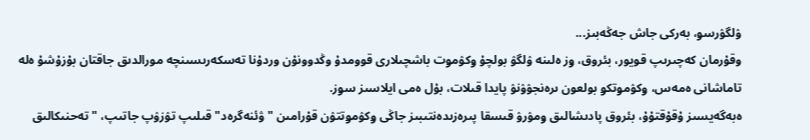ۉلگۉرسۅ، بەركى جاش جەڭەبىز...
وقۇرمان كەچىرىپ قويور، بئروق، ۅز ەلىنە ۉلگۉ بولچۇ ۅكۉمۅت باشچىلارى قوومدۇ وڭدوونۇن وردۇنا تەسكەرىسىنچە مورالدىق جاقتان بۇزۇشۇ ەلە تاماشانى ەمەس، ۅكۉمۅتكۅ بولعون ىرەنجۉۉنۉ پايدا قىلات، بۇل ەمى ايلاسىز سۅز.
ەبەگەيسىز ۇقۇقتۇۇ، بئروق پادىشالىق ۅمۉرۉ قىسقا پىرەزىدەنتىبىز جاڭى ۅكۉمۅتتۉن قۇرامىن "ۋئنەگرەد" قىلىپ تۉزۉپ جاتىپ، "تەحنىكالىق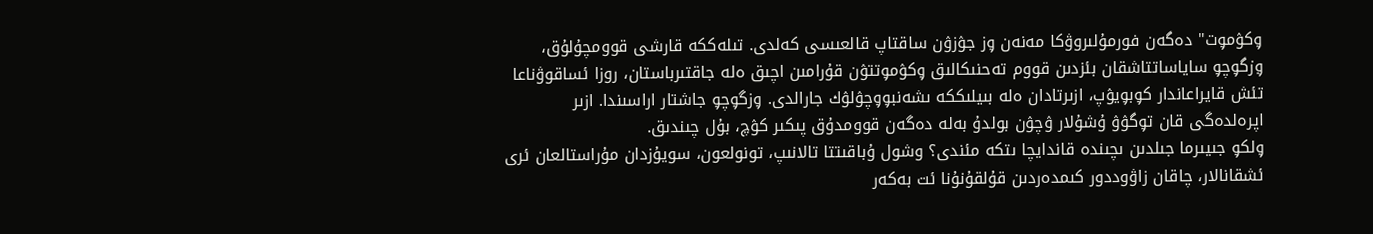ۅكۉمۅت" دەگەن فورمۇلىروۋكا مەنەن ۅز جۉزۉن ساقتاپ قالعىسى كەلدى. تىلەككە قارشى قوومچۇلۇق، ۅزگۅچۅ ساياساتتاشقان بئزدىن قووم تەحنىكالىق ۅكۉمۅتتۉن قۇرامىن اچىق ەلە جاقتىرباستان، روزا ئساقوۋناعا تئش قايراعاندار كۅبۅيۉپ، ازىرتادان ەلە بىيلىككە ىشەنبۅۅچۉلۉك جارالدى. ۅزگۅچۅ جاشتار اراسىندا. ازىر اپرەلدەگى قان تۅگۉۉ ۇشۇلار ۉچۉن بولدۇ بەلە دەگەن قوومدۇق پىكىر كۉچ، بۇل چىندىق.
ۅلكۅ جىيىرما جىلدىن ىچىندە قاندايچا ىتكە مئندى؟ وشول ۇباقىتتا تالانىپ، تونولعون، سويۇزدان مۇراستالعان ئرى ئشقانالار، چاقان زاۋوددور كىمدەردىن قۇلقۇنۇنا ئت بەكەر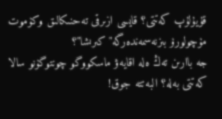قۇيۇلۇپ كەتتى؟ قايسى ازىرقى تەحنىكالىق ۅكۉمۅت مۉچۅلۅرۉ بىزنەسمەندەرگە"كىرىشا"؟
جە باارىن تەڭ ەلە اقايەۋ ماسكۅۅگۅ چۅنتۅگۉنۅ سالا كەتتى بەلە؟ البەتتە جوق!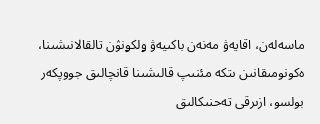ماسەلەن، اقايەۋ مەنەن باكىيەۋ ۅلكۅنۉن تالقالانىشىنا، ەكونومىقانىن ىتكە مئنىپ قالىشىنا قانچالىق جووپكەر بولسو، ازىرقى تەحنىكالىق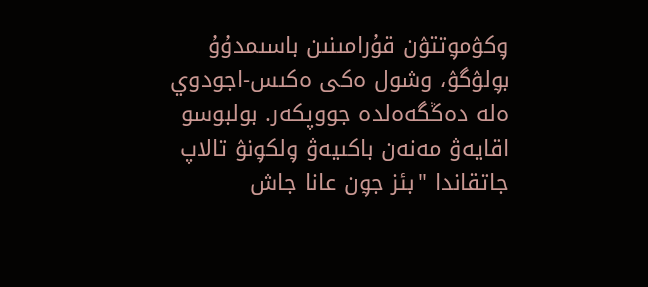ۅكۉمۅتتۉن قۇرامىنىن باسىمدۇۇ بۅلۉگۉ، وشول ەكى ەكىس-اجودوي ەلە دەڭگەەلدە جووپكەر. بولبوسو اقايەۋ مەنەن باكىيەۋ ۅلكۅنۉ تالاپ جاتقاندا "بئز جۅن عانا جاش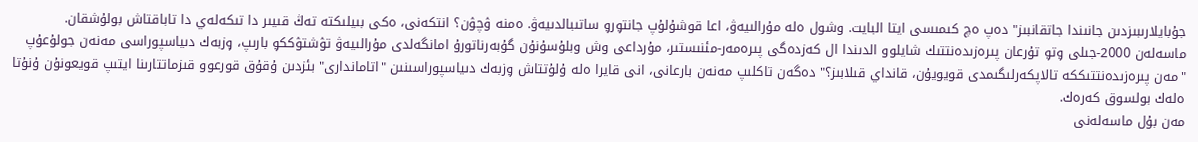جۇبايلارىبىزدىن جانىندا جاتقانبىز" دەپ ەچ كىمىسى ايتا البايت. وشول ەلە مۇرالىيەۋ، اعا قوشۇلۇپ جانتۅرۅ ساتىبالدىيەۋ. ەمنە ۉچۉن؟ انتكەنى، ەكى بىيلىكتە تەڭ قىيىر دا تىكەلەي دا تاباقتاش بولۇشقان.
ماسەلەن 2000-جىلى ۅتۅ تۇرعان پىرەزىدەنتتىك شايلوو الدىندا ال كەزدەگى پىرەمەر-مئنىستىر، مۇرداعى وش وبلۇسۇنۇن گۇبەرناتورۇ امانگەلدى مۇرالىيەۋ تۉشتۉككۅ بارىپ، ۅزبەك دىياسپوراسى مەنەن جولۇعۇپ "مەن پىرەزىدەنتتىككە تالاپكەرلىگىمدى قويويۇن، قانداي قىلابىز؟" دەگەن تاكلىپ مەنەن بارعانى، انى قايرا ەلە ۇلۇتتاش ۅزبەك دىياسپوراسىنىن "اتاماندارى" بئزدىن ۇقۇق قورعوو قىزماتتارىنا ايتىپ قويعونۇن ۇنۇتا ەلەك بولسوق كەرەك.
مەن بۇل ماسەلەنى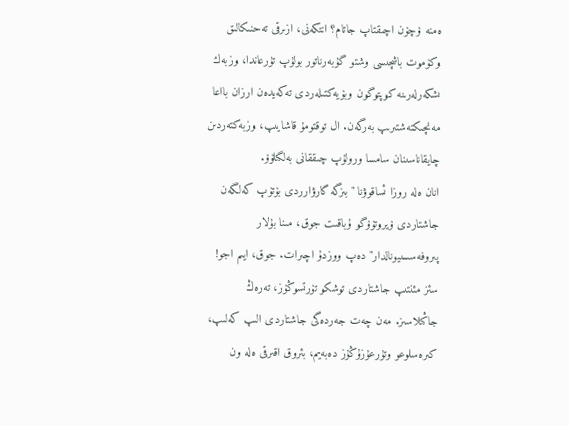ەمنە ۉچۉن اچىقتاپ جاتام؟ انتكەنى، ازىرقى تەحنىكالىق ۅكۉمۅت باشچىسى وشتو گۇبەرناتور بولۇپ تۇرعاندا، ۅزبەك ىشكەرلەرىنە كۅپتۅگۅن وبۉيەكتىلەردى تەكەيدەن ارزان بااعا مەنچىكتەشتىرىپ بەرگەن. ال توقتومۇ قاشايىپ، ۅزبەكتەردىن چايقاناسىنان سامسا ورولۇپ چىققانى بەلگىلۉۉ.
انان ەلە روزا ئساقوۋنا "بىزگە گارۋارردى بۉتۉپ كەلگەن جاشتاردى ۉيرۅتۉۉگۅ ۇباقىت جوق، مىنا بۇلار پىروفەسسىيونالدار" دەپ ووزدۇ اچىرات. جوق، ايىم اجو!
سئز مئنتىپ جاشتاردى تۅشكۅ تۉرتسۅڭۉز، تەرەڭ جاڭىلاسىز. مەن چەت جەردەگى جاشتاردى الىپ كەلىپ، كىرەسلوعو وتۇرعۇزۇڭۇز دەبەيم، بئروق اقىرقى ەلە ون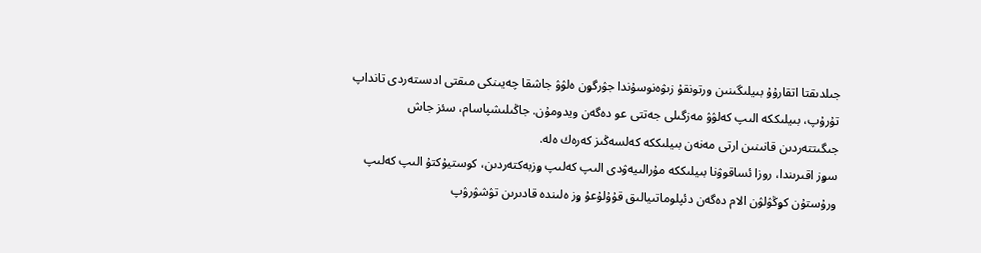جىلدىقتا اتقارۇۇ بىيلىگىنىن ورتونقۇ زىۋەنوسۇندا جۉرگۅن ەلۉۉ جاشقا چەيىنكى مىقتى ادىستەردى تانداپ تۇرۇپ، بىيلىككە الىپ كەلۉۉ مەزگىلى جەتتى عو دەگەن ويدومۇن. جاڭىلىشپاسام، سئز جاش جىگىتتەردىن قانىنىن ارتى مەنەن بىيلىككە كەلسەڭىز كەرەك ەلە.
سۅز اقىرىندا، روزا ئساقوۋنا بىيلىككە مۇرالىيەۋدى الىپ كەلىپ ۅزبەكتەردىن، كوستيۇكتۇ الىپ كەلىپ ورۇستۇن كۅڭۉلۉن الام دەگەن دئپلوماتىيالىق قۇۇلۇعۇ ۅز ەلىندە قادىرىن تۉشۉرۉپ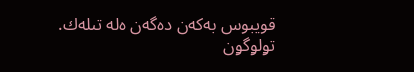قويبوس بەكەن دەگەن ەلە تىلەك.
تۅلۅگۅن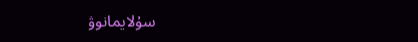سۇلايمانوۋ